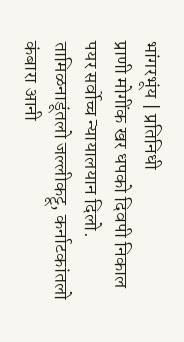भांगरभूंय | प्रतिनिधी
प्राणी मोगींक खर धपको दिवपी निकाल पयर सर्वोच्च न्यायालयान दिलो. तामिळनाडूंतलो जल्लीकट्टू, कर्नाटकांतलो कंबारा आनी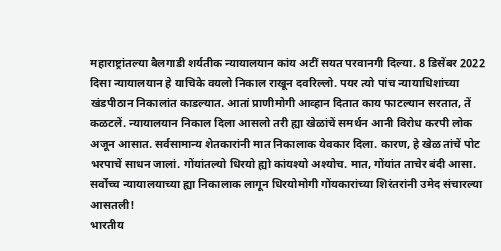महाराष्ट्रांतल्या बैलगाडी शर्यतीक न्यायालयान कांय अटीं सयत परवानगी दिल्या. 8 डिसेंबर 2022 दिसा न्यायालयान हे याचिके वयलो निकाल राखून दवरिल्लो. पयर त्यो पांच न्यायाधिशांच्या खंडपीठान निकालांत काडल्यात. आतां प्राणीमोगी आव्हान दितात काय फाटल्यान सरतात, तें कळटलें. न्यायालयान निकाल दिला आसलो तरी ह्या खेळांचें समर्थन आनी विरोध करपी लोक अजून आसात. सर्वसामान्य शेतकारांनी मात निकालाक येवकार दिला. कारण, हे खेळ तांचें पोट भरपाचें साधन जालां. गोंयांतल्यो धिरयो ह्यो कांयश्यो अश्योच. मात, गोंयांत ताचेर बंदी आसा. सर्वोच्च न्यायालयाच्या ह्या निकालाक लागून धिरयोमोगी गोंयकारांच्या शिरंतरांनी उमेद संचारल्या आसतली!
भारतीय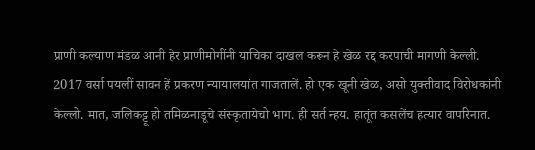प्राणी कल्याण मंडळ आनी हेर प्राणीमोगींनी याचिका दाखल करून हे खेळ रद्द करपाची मागणी केल्ली. 2017 वर्सा पयलीं सावन हें प्रकरण न्यायालयांत गाजतालें. हो एक खूनी खेळ, असो युक्तीवाद विरोधकांनी केल्लो. मात, जलिकट्टू हो तमिळनाडूचे संस्कृतायेचो भाग. ही सर्त न्हय. हातूंत कसलेंच हत्यार वापरिनात.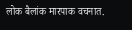लोक बैलांक मारपाक वचनात.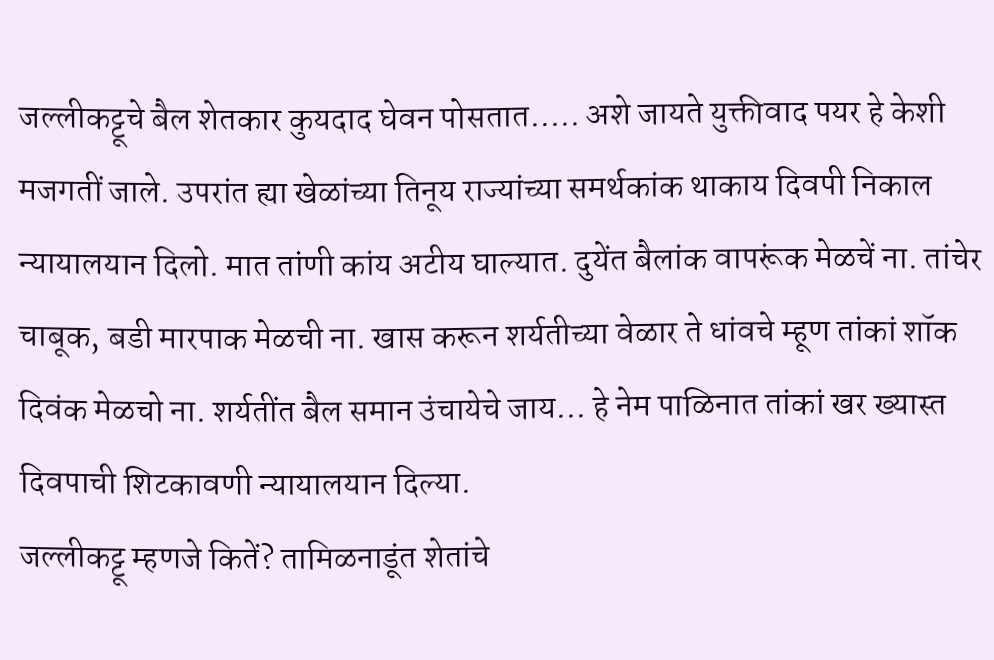जल्लीकट्टूचे बैल शेतकार कुयदाद घेवन पोसतात….. अशे जायते युक्तीवाद पयर हे केशी मजगतीं जाले. उपरांत ह्या खेळांच्या तिनूय राज्यांच्या समर्थकांक थाकाय दिवपी निकाल न्यायालयान दिलो. मात तांणी कांय अटीय घाल्यात. दुयेंत बैलांक वापरूंक मेळचें ना. तांचेर चाबूक, बडी मारपाक मेळची ना. खास करून शर्यतीच्या वेळार ते धांवचे म्हूण तांकां शॉक दिवंक मेळचो ना. शर्यतींत बैल समान उंचायेचे जाय… हे नेम पाळिनात तांकां खर ख्यास्त दिवपाची शिटकावणी न्यायालयान दिल्या.
जल्लीकट्टू म्हणजे कितें? तामिळनाडूंत शेतांचे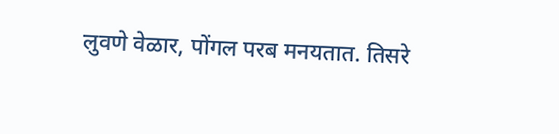लुवणे वेळार, पोंगल परब मनयतात. तिसरे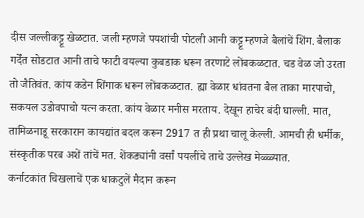दीस जल्लीकट्टू खेळटात. जली म्हणजे पयशांची पोटली आनी कट्टू म्हणजे बैलांचें शिंग. बैलाक गर्देंत सोडटात आनी ताचे फाटी वयल्या कुबडाक धरून तरणाटे लोंबकळटात. चड वेळ जो उरता तो जैतिवंत. कांय कडेन शिंगाक धरून लोंबकळटात. ह्या वेळार धांवतना बैल ताका मारपाचो, सकयल उडोवपाचो यत्न करता. कांय वेळार मनीस मरताय. देखून हाचेर बंदी घाल्ली. मात, तामिळनाडू सरकारान कायद्यांत बदल करून 2917 त ही प्रथा चालू केल्ली. आमची ही धर्मीक, संस्कृतीक परब अशें तांचें मत. शेंकड्यांनी वर्सां पयलींचे ताचे उल्लेख मेळ्ळ्यात.
कर्नाटकांत चिखलाचें एक धाकटुलें मैदान करून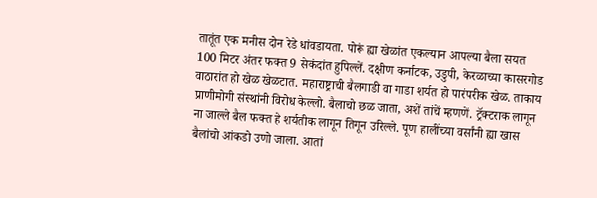तातूंत एक मनीस दोन रेडे धांवडायता. पोरूं ह्या खेळांत एकल्यान आपल्या बैला सयत 100 मिटर अंतर फक्त 9 सेकंदांत हुपिल्लें. दक्षीण कर्नाटक, उडुपी, केरळाच्या कासरगोड वाठारांत हो खेळ खेळटात. महाराष्ट्राची बैलगाडी वा गाडा शर्यत हो पारंपरीक खेळ. ताकाय प्राणीमोगी संस्थांनी विरोध केल्लो. बैलाचो छळ जाता, अशें तांचें म्हणणें. ट्रॅक्टराक लागून ना जाल्ले बैल फक्त हे शर्यतीक लागून तिगून उरिल्ले. पूण हालींच्या वर्सांनी ह्या खास बैलांचो आंकडो उणो जाला. आतां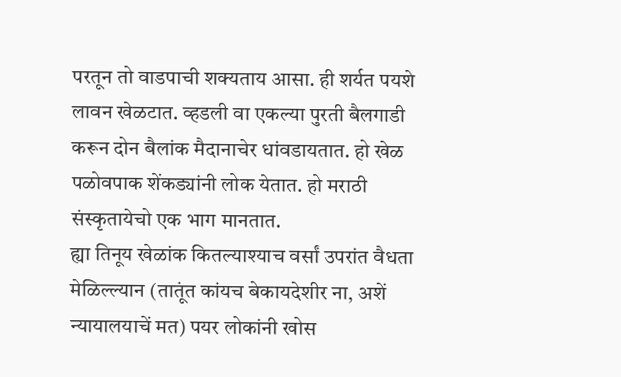परतून तो वाडपाची शक्यताय आसा. ही शर्यत पयशे लावन खेळटात. व्हडली वा एकल्या पुरती बैलगाडी करून दोन बैलांक मैदानाचेर धांवडायतात. हो खेळ पळोवपाक शेंकड्यांनी लोक येतात. हो मराठी संस्कृतायेचो एक भाग मानतात.
ह्या तिनूय खेळांक कितल्याश्याच वर्सां उपरांत वैधता मेळिल्ल्यान (तातूंत कांयच बेकायदेशीर ना, अशें न्यायालयाचें मत) पयर लोकांनी खोस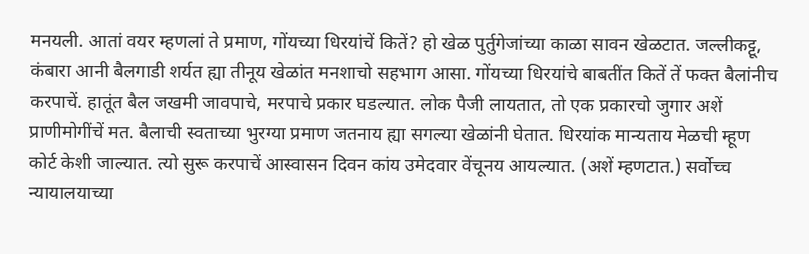मनयली. आतां वयर म्हणलां ते प्रमाण, गोंयच्या धिरयांचें कितें? हो खेळ पुर्तुगेजांच्या काळा सावन खेळटात. जल्लीकट्टू, कंबारा आनी बैलगाडी शर्यत ह्या तीनूय खेळांत मनशाचो सहभाग आसा. गोंयच्या धिरयांचे बाबतींत कितें तें फक्त बैलांनीच करपाचें. हातूंत बैल जखमी जावपाचे, मरपाचे प्रकार घडल्यात. लोक पैजी लायतात, तो एक प्रकारचो जुगार अशें प्राणीमोगींचें मत. बैलाची स्वताच्या भुरग्या प्रमाण जतनाय ह्या सगल्या खेळांनी घेतात. धिरयांक मान्यताय मेळची म्हूण कोर्ट केशी जाल्यात. त्यो सुरू करपाचें आस्वासन दिवन कांय उमेदवार वेंचूनय आयल्यात. (अशें म्हणटात.) सर्वोच्च न्यायालयाच्या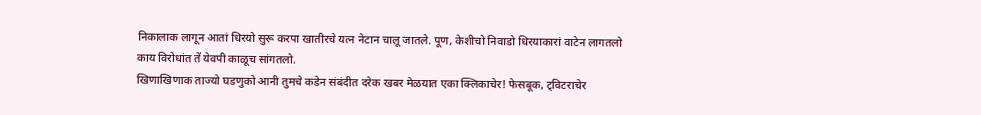निकालाक लागून आतां धिरयो सुरू करपा खातीरचे यत्न नेटान चालू जातले. पूण, केशीचो निवाडो धिरयाकारां वाटेन लागतलो काय विरोधांत तें येवपी काळूच सांगतलो.
खिणाखिणाक ताज्यो घडणुको आनी तुमचे कडेन संबंदीत दरेक खबर मेळयात एका क्लिकाचेर! फेसबूक, ट्विटराचेर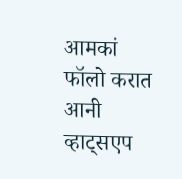आमकां फॉलो करात आनी व्हाट्सएप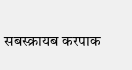सबस्क्रायब करपाक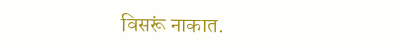विसरूं नाकात.